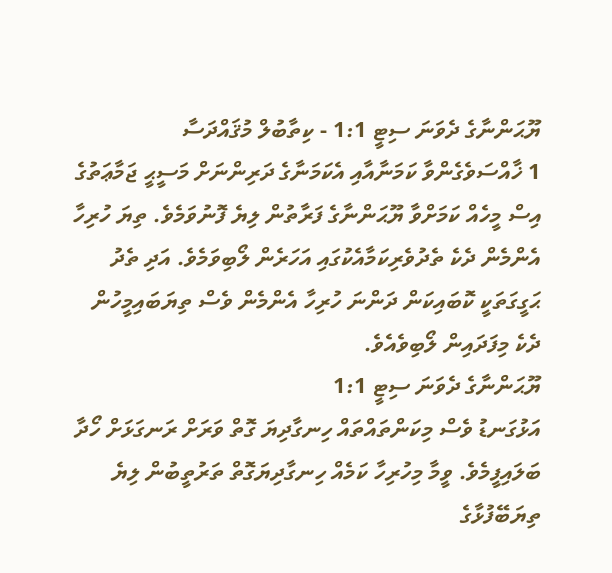ޔޫޙަންނާގެ ދެވަނަ ސިޓީ 1:1 - ކިތާބުލް މުޤައްދަސާ
1 ޚާއްސަވެގެންވާ ކަމަނާއާއި އެކަމަނާގެ ދަރިންނަށް މަސީޙީ ޖަމާޢަތުގެ އިސް މީހެއް ކަމަށްވާ ޔޫޙަންނާގެ ފަރާތުން ލިޔެ ފޮނުވަމެވެ. ތިޔަ ހުރިހާ އެންމެން ދެކެ ތެދުވެރިކަމާއެކުގައި އަހަރެން ލޯބިވަމެވެ. އަދި ތެދު ޙަގީގަތަކީ ކޮބައިކަން ދަންނަ ހުރިހާ އެންމެން ވެސް ތިޔަބައިމީހުން ދެކެ މިފަދައިން ލޯބިވެއެވެ.
ޔޫޙަންނާގެ ދެވަނަ ސިޓީ 1:1
އަޅުގަނޑު ވެސް މިކަންތައްތައް ހިނގާދިޔަ ގޮތް ވަރަށް ރަނގަޅަށް ހޯދާ ބަލައިފީމެވެ. ވީމާ މިހުރިހާ ކަމެއް ހިނގާދިޔަގޮތް ތަރުތީބުން ލިޔެ ތިޔަބޭފުޅާގެ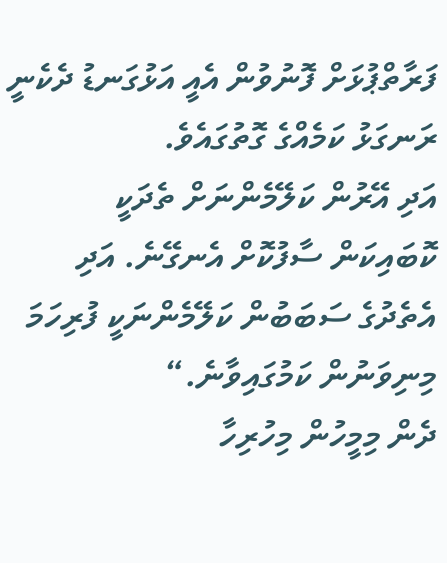ފަރާތްޕުޅަށް ފޮނުވުން އެއީ އަޅުގަނޑު ދެކެނީ ރަނގަޅު ކަމެއްގެ ގޮތުގައެވެ.
އަދި އޭރުން ކަލޭމެންނަށް ތެދަކީ ކޮބައިކަން ސާފުކޮށް އެނގޭނެ. އަދި އެތެދުގެ ސަބަބުން ކަލޭމެންނަކީ ފުރިހަމަ މިނިވަނުން ކަމުގައިވާނެ.“
ދެން މިމީހުން މިހުރިހާ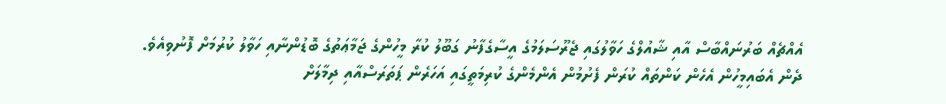އެއްޗެއް ބަރުނައްބާސް އާއި ޝާއުލްގެ ހަވާލުގައި ޖެރޫސަލަމުގެ އީސާގެފާނު ގަބޫލު ކުރާ މީހުންގެ ޖަމާޢަތުގެ ބޮޑުންނާއި ހަވާލު ކުރުމަށް ފޮނުވިއެވެ.
ދެން އެބައިމީހުން އެހެން ކަންތައް ކުރަން ފެށުމުން އެންމެންގެ ކުރިމަތީގައި އަހަރެން ޕަތަރަސްއާއި ދިމާލަށް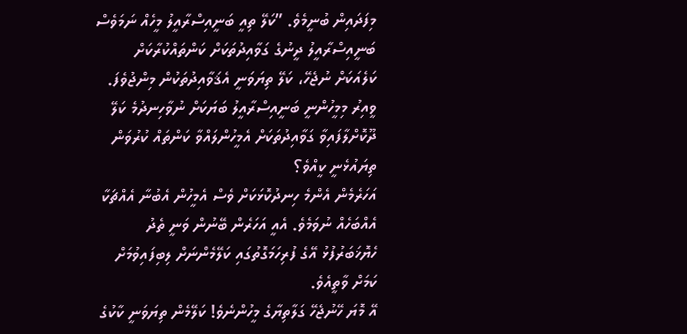މިފަދައިން ބުނީމެވެ. ”ކަލޭ ތިއީ ބަނީއިސްރާއީލު މީހެއް ނަމަވެސް ބަނީއިސްރާއީލު ދީނުގެ ގަވާއިދުތަކަށް ކަންތައްކުރާކަށް ކަލެއަކަށް ނުޖެހޭ، ކަލޭ ތިޔަވަނީ އެޤަވާއިދުތަކުން މިންޖުވެފަ. ވީއިރު މިމީހުންނީ ބަނީއިސްރާއީލު ބަޔަކަށް ނުވާހިނދުމެ ކަލޭ ދޫކޮށްލާފައިވާ ގަވާއިދުތަކަށް އެމީހުންލައްވާ ކަންތައް ކުރުވަން ތިޔައުޅެނީ ކީއްވެ؟
އަހަރެމެން އެންމެ ހިނދުކޮޅަކަށް ވެސް އެމީހުން އެބުނާ އެއްޗަކާ އެއްބަހެއް ނުވަމެވެ. އެއީ އަހަރެން ބޭނުން ވަނީ ތެދު ހެޔޮޚަބަރުފުޅު އޭގެ ފުރިހަމަގޮތުގައި ކަލޭމެންނަށް ލިބިފައިވުމަށް ކަމަށް ވާތީއެވެ.
އޭ މޮޔަ ހޭނުޖެހޭ ގަލާތިޔާގެ މީހުންނެވެ! ކަލޭމެން ތިޔަވަނީ ކާކުގެ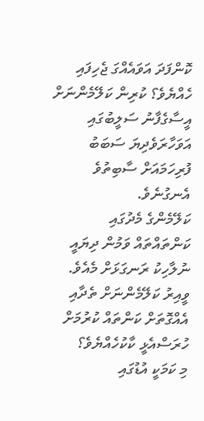ކޮންފަދަ އަވައެއްގަ ޖެހިފައި ހެއްޔެވެ؟ ކުރިން ކަލޭމެންނަށް އީސާގެފާނު ސަލީބުގައި އަވަހާރަވެދިޔަ ސަބަބު ފުރިހަމައަށް ސާބިތުވެ އެނގުނެވެ.
ކަލޭމެންގެ މެދުގައި ކަންތައްތައް ވަމުން ދިޔައީ ނުލާހިކު ރަނގަޅަށް މެއެވެ. ވީއިރު ކަލޭމެންނަށް ތެދާއި އެއްގޮތަށް ކަންތައް ކުރުމަށް ހުރަސްއެޅީ ކާކުހެއްޔެވެ؟
މި ކަމަކީ އުޑުގައި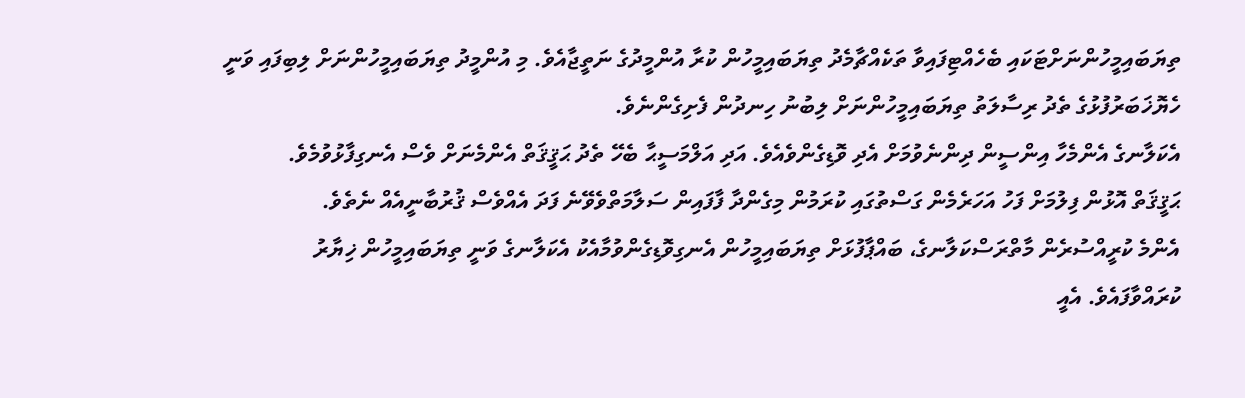ތިޔަބައިމީހުންނަށްޓަކައި ބެހެއްޓިފައިވާ ތަކެއްޗާމެދު ތިޔަބައިމީހުން ކުރާ އުންމީދުގެ ނަތީޖާއެވެ. މި އުންމީދު ތިޔަބައިމީހުންނަށް ލިބިފައި ވަނީ ހެޔޮޚަބަރުފުޅުގެ ތެދު ރިސާލަތު ތިޔަބައިމީހުންނަށް ލިބުނު ހިނދުން ފެށިގެންނެވެ.
އެކަލާނގެ އެންމެހާ އިންސީން ދިންނެވުމަށް އެދި ވޮޑިގެންވެއެވެ. އަދި އަލްމަސީޙާ ބެހޭ ތެދު ޙަޤީޤަތް އެންމެނަށް ވެސް އެނގިފާޅުވުމެވެ.
ޙަޤީޤަތް އޮޅުން ފިލުމަށް ފަހު އަހަރެމެން ގަސްތުގައި ކުރަމުން މިގެންދާ ފާފައިން ސަލާމަތްވެވޭނެ ފަދަ އެއްވެސް ޤުރުބާނީއެއް ނެތެވެ.
އެންމެ ކުރީއްސުރެން މާތްރަސްކަލާނގެ، ބައްޕާފުޅަށް ތިޔަބައިމީހުން އެނގިވޮޑިގެންވުމާއެކު އެކަލާނގެ ވަނީ ތިޔަބައިމީހުން ޚިޔާރު ކުރައްވާފައެވެ. އެއީ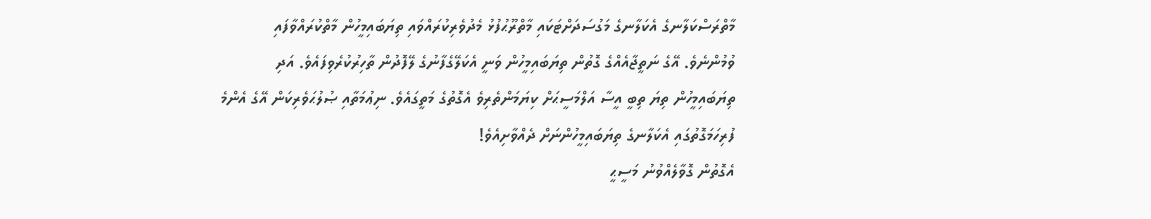މާތްރަސްކަލާނގެ އެކަލާނގެ މަގުސަދަށްޓަކައި މާތްރޫޙުފުޅު މެދުވެރިކުރައްވައި ތިޔަބައިމީހުން މާތްކުރައްވާފައި ވުމުންނެވެ. އޭގެ ނަތީޖާއެއްގެ ގޮތުން ތިޔަބައިމީހުން ވަނީ އެކަލޭގެފާނުގެ ލޭފޮދުން ތާހިރުކުރެވިފައެވެ. އަދި ތިޔަބައިމީހުން ތިޔަ ތިބީ އީސާ އަލްމަސީޙަށް ކިޔަމަންތެރިވެ އެގޮތުގެ މަތީގައެވެ. ނިޢުމަތާއި ޞުލުޙަވެރިކަން އޭގެ އެންމެ ފުރިހަމަގޮތުގައި އެކަލާނގެ ތިޔަބައިމީހުންނަށް ދެއްވާށިއެވެ!
އެގޮތުން ގޮވާލެއްވުނު މަސީޙީ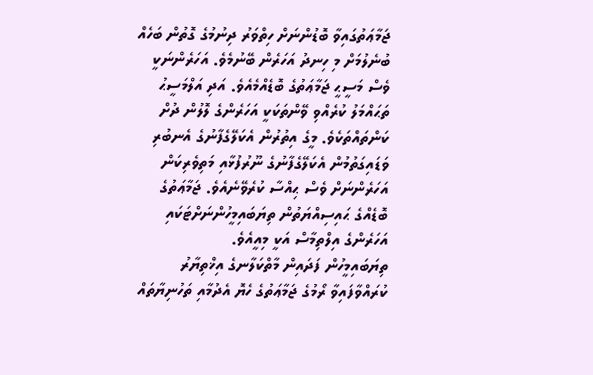ޖަމާޢަތުގައިވާ ބޮޑުންނަށް ހިތްވަރު ދިނުމުގެ ގޮތުން ބަހެއް ބުނެލުމަށް މި ހިނދު އަހަރެން ބޭނުމެވެ. އަހަރެންނަކީ ވެސް މަސީޙީ ޖަމާޢަތުގެ ބޮޑެއްމެއެވެ. އަދި އަލްމަސީޙު ތަޙައްމަލު ކުރެއްވި ވޭންތަކަކީ އަހަރެންގެ ލޮލުން ދުށް ކަންތައްތަކެވެ. މީގެ އިތުރުން އެކަލޭގެފާނުގެ އެނބުރި ވަޑައިގަތުމުން އެކަލޭގެފާނުގެ ނޫރުފުޅާއި މަތިވެރިކަން އަހަރެންނަށް ވެސް ޙިއްސާ ކުރެވޭނެއެވެ. ޖަމާޢަތުގެ ބޮޑެއްގެ ޙައިސިއްޔަތުން ތިޔަބައިމީހުންނަށްޓަކައި އަހަރެންގެ އިލްތިމާސް އަކީ މިއީއެވެ.
ތިޔަބައިމީހުން ފަދައިން މާތްކަލާނގެ އިޚްތިޔާރު ކުރައްވާފައިވާ ރޯމުގެ ޖަމާޢަތުގެ ހެޔޮ އެދުމާއި ތަހުނިޔާތައް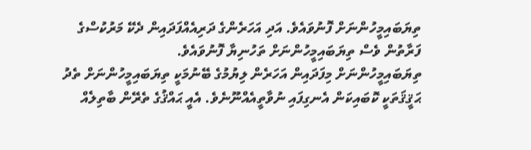ތިޔަބައިމީހުންނަށް ފޮނުވައެވެ. އަދި އަހަރެންގެ ދަރިއެއްފަދައިން ދެކޭ މަރުކުސްގެ ފަރާތުން ވެސް ތިޔަބައިމީހުންނަށް ތަހުނިޔާ ފޮނުވައެވެ.
ތިޔަބައިމީހުންނަށް މިފަދައިން އަހަރެން ލިޔުމުގެ ބޭނުމަކީ ތިޔަބައިމީހުންނަށް ތެދު ޙަޤީޤަތަކީ ކޮބައިކަން އެނގިފައި ނުވާތީއެއްނޫނެވެ. އެއީ ޙައްޤުގެ ތެރޭން ބާތިލެއް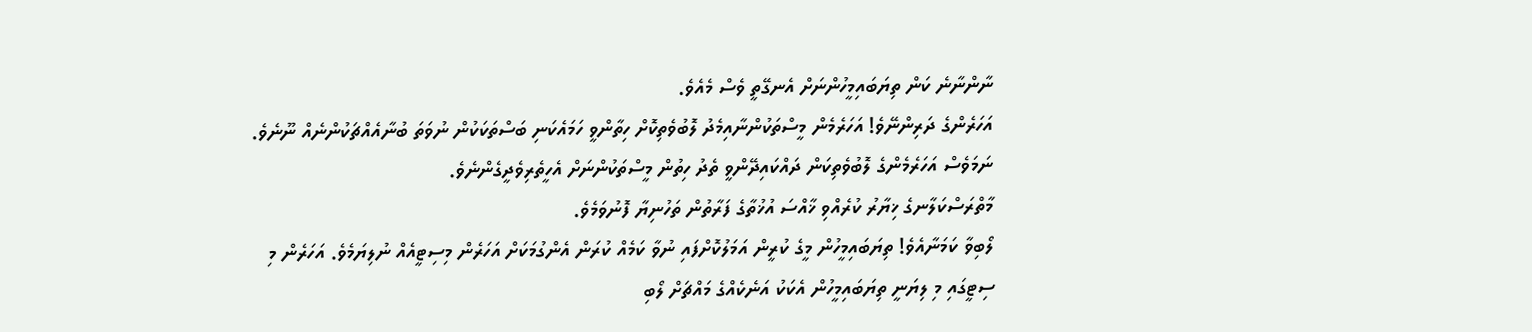ނާންނާނެ ކަން ތިޔަބައިމީހުންނަށް އެނގޭތީ ވެސް މެއެވެ.
އަހަރެންގެ ދަރިންނޭވެ! އަހަރެމެން މީސްތަކުންނާއިމެދު ލޮބުވެތިކޮށް ހިތާންވީ ހަމައެކަނި ބަސްތަކަކުން ނުވަތަ ބުނާއެއްޗަކުންނެއް ނޫނެވެ. ނަމަވެސް އަހަރެމެންގެ ލޮބުވެތިކަން ދައްކައިދޭންވީ ތެދު ހިތުން މީސްތަކުންނަށް އެހީތެރިވެދީގެންނެވެ.
މާތްރަސްކަލާނގެ ޚިޔާރު ކުރެއްވި ޚާއްސަ އުޚުތާގެ ފަރާތުން ތަހުނިޔާ ފޮނުވަމެވެ.
ލޯބިވާ ކަމަނާއެވެ! ތިޔަބައިމީހުން މީގެ ކުރީން އަމަލުކޮށްފައި ނުވާ ކަމެއް ކުރަން އެންގުމަކަށް އަހަރެން މިސިޓީއެއް ނުލިޔަމެވެ. އަހަރެން މި ސިޓީގައި މި ލިޔަނީ ތިޔަބައިމީހުން އެކަކު އަނެކެއްގެ މައްޗަށް ލޯބި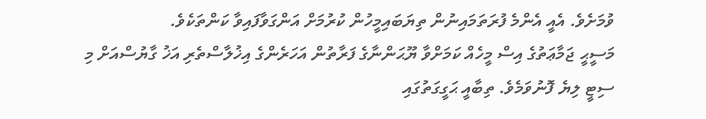ވުމަށެވެ. އެއީ އެންމެ ފުރަތަމައިނުން ތިޔަބައިމީހުން ކުރުމަށް އަންގަވާފައިވާ ކަންތަކެވެ.
މަސީޙީ ޖަމާޢަތުގެ އިސް މީހެއް ކަމަށްވާ ޔޫޙަންނާގެ ފަރާތުން އަހަރެންގެ އިޚުލާސްތެރި އަޚު ގާޔުސްއަށް މި ސިޓީ ލިޔެ ފޮނުވަމެވެ. ތިބާއީ ޙަގީގަތުގައި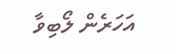އަހަރެން ލޯބިވާ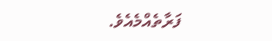ފަރާތެއްމެއެވެ.